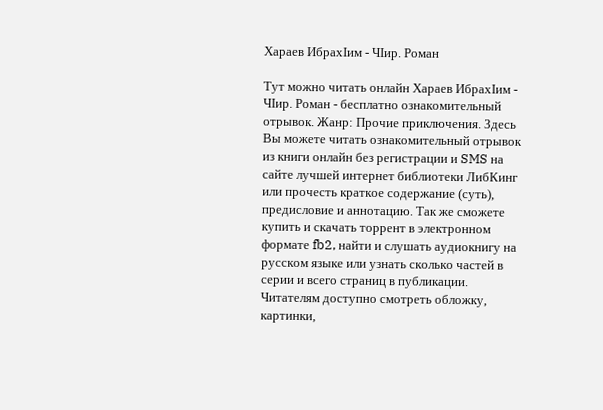Хараев ИбрахIим - ЧIир. Роман

Тут можно читать онлайн Хараев ИбрахIим - ЧIир. Роман - бесплатно ознакомительный отрывок. Жанр: Прочие приключения. Здесь Вы можете читать ознакомительный отрывок из книги онлайн без регистрации и SMS на сайте лучшей интернет библиотеки ЛибКинг или прочесть краткое содержание (суть), предисловие и аннотацию. Так же сможете купить и скачать торрент в электронном формате fb2, найти и слушать аудиокнигу на русском языке или узнать сколько частей в серии и всего страниц в публикации. Читателям доступно смотреть обложку, картинки,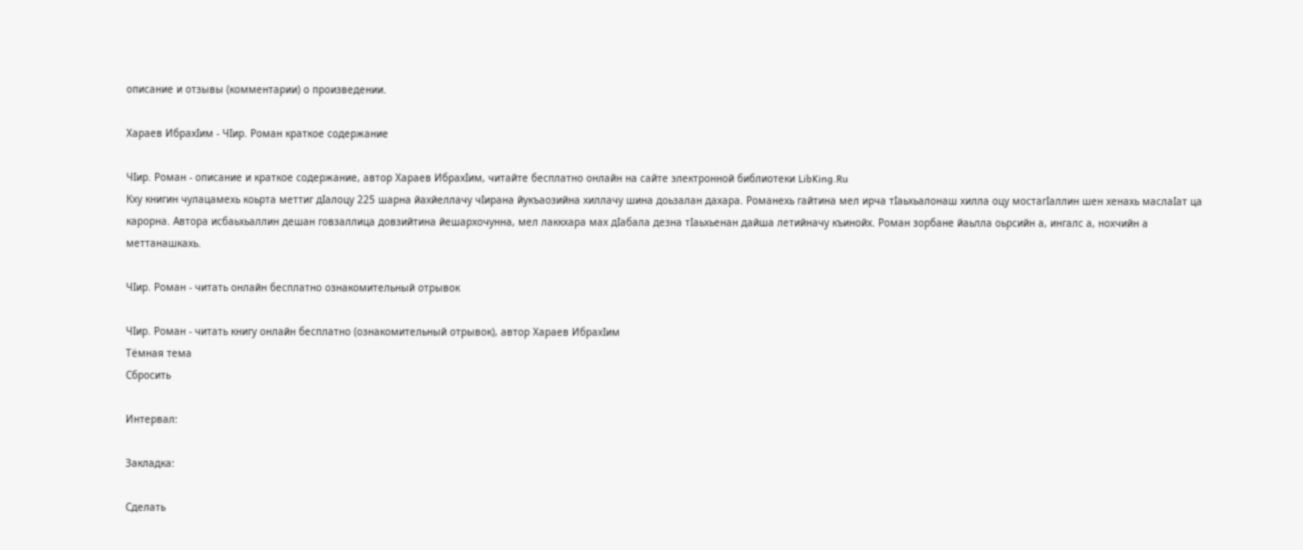описание и отзывы (комментарии) о произведении.

Хараев ИбрахIим - ЧIир. Роман краткое содержание

ЧIир. Роман - описание и краткое содержание, автор Хараев ИбрахIим, читайте бесплатно онлайн на сайте электронной библиотеки LibKing.Ru
Кху книгин чулацамехь коьрта меттиг дIалоцу 225 шарна йахйеллачу чIирана йукъаозийна хиллачу шина доьзалан дахара. Романехь гайтина мел ирча тIаьхьалонаш хилла оцу мостагIаллин шен хенахь маслаIат ца карорна. Автора исбаьхьаллин дешан говзаллица довзийтина йешархочунна, мел лаккхара мах дIабала дезна тIаьхьенан дайша летийначу къинойх. Роман зорбане йаьлла оьрсийн а, ингалс а, нохчийн а меттанашкахь.

ЧIир. Роман - читать онлайн бесплатно ознакомительный отрывок

ЧIир. Роман - читать книгу онлайн бесплатно (ознакомительный отрывок), автор Хараев ИбрахIим
Тёмная тема
Сбросить

Интервал:

Закладка:

Сделать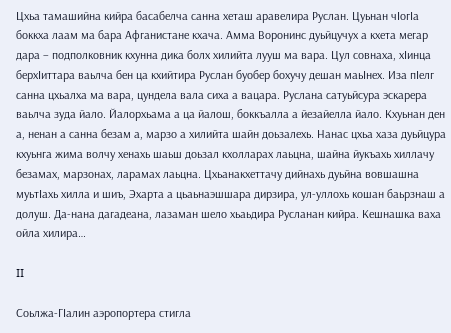Цхьа тамашийна кийра басабелча санна хеташ аравелира Руслан. Цуьнан чIогIа боккха лаам ма бара Афганистане кхача. Амма Воронинс дуьйцучух а кхета мегар дара – подполковник кхунна дика болх хилийта лууш ма вара. Цул совнаха, хIинца берхIиттара ваьлча бен ца кхийтира Руслан буобер бохучу дешан маьIнех. Иза пIелг санна цхьалха ма вара, цундела вала сиха а вацара. Руслана сатуьйсура эскарера ваьлча зуда йало. Йалорхьама а ца йалош, боккъалла а йезайелла йало. Кхуьнан ден а, ненан а санна безам а, марзо а хилийта шайн доьзалехь. Нанас цхьа хаза дуьйцура кхуьнга жима волчу хенахь шаьш доьзал кхолларах лаьцна, шайна йукъахь хиллачу безамах, марзонах, ларамах лаьцна. Цхьанакхеттачу дийнахь дуьйна вовшашна муьтIахь хилла и шиъ, Эхарта а цьаьнаэшшара дирзира, ул-уллохь кошан баьрзнаш а долуш. Да-нана дагадеана, лазаман шело хьаьдира Русланан кийра. Кешнашка ваха ойла хилира…

II

Соьлжа-ГIалин аэропортера стигла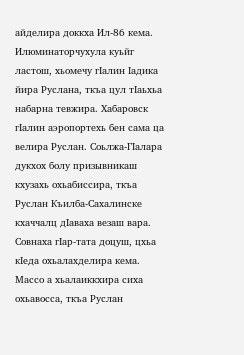айделира доккха Ил-86 кема. Илюминаторчухула куьйг ластош, хьомечу гIалин Iадика йира Руслана, ткъа цул тIаьхьа набарна тевжира. Хабаровск гIалин аэропортехь бен сама ца велира Руслан. Соьлжа-ГIалара дукхох болу призывникаш кхузахь охьабиссира, ткъа Руслан Къилба-Сахалинске кхаччалц дIаваха везаш вара. Совнаха гIар-тата доцуш, цхьа кIеда охьалахделира кема. Массо а хьалаиккхира сиха охьавосса, ткъа Руслан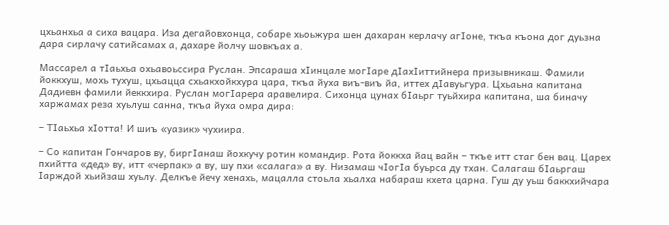цхьанхьа а сиха вацара. Иза дегайовхонца, собаре хьоьжура шен дахаран керлачу агIоне, ткъа къона дог дуьзна дара сирлачу сатийсамах а, дахаре йолчу шовкъах а.

Массарел а тIаьхьа охьавоьссира Руслан. Эпсараша хIинцале могIаре дIахIиттийнера призывникаш. Фамили йоккхуш, мохь тухуш, цхьацца схьакхойкхура цара, ткъа йуха виъ-виъ йа, иттех дIавуьгура. Цхьаьна капитана Дадиевн фамили йеккхира. Руслан могIарера аравелира. Сихонца цунах бIаьрг туьйхира капитана, ша биначу харжамах реза хуьлуш санна, ткъа йуха омра дира:

– ТIаьхьа хIотта! И шиъ «уазик» чухиира.

– Со капитан Гончаров ву, биргIанаш йохкучу ротин командир. Рота йоккха йац вайн – ткъе итт стаг бен вац. Царех пхийтта «дед» ву, итт «черпак» а ву, шу пхи «салага» а ву. Низамаш чIогIа буьрса ду тхан. Салагаш бIаьргаш Iарждой хьийзаш хуьлу. Делкъе йечу хенахь, мацалла стоьла хьалха набараш кхета царна. Гуш ду уьш баккхийчара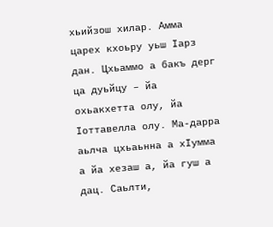хьийзош хилар. Амма царех кхоьру уьш Iарз дан. Цхьаммо а бакъ дерг ца дуьйцу – йа охьакхетта олу, йа Iоттавелла олу. Ма-дарра аьлча цхьаьнна а хIумма а йа хезаш а, йа гуш а дац. Саьлти,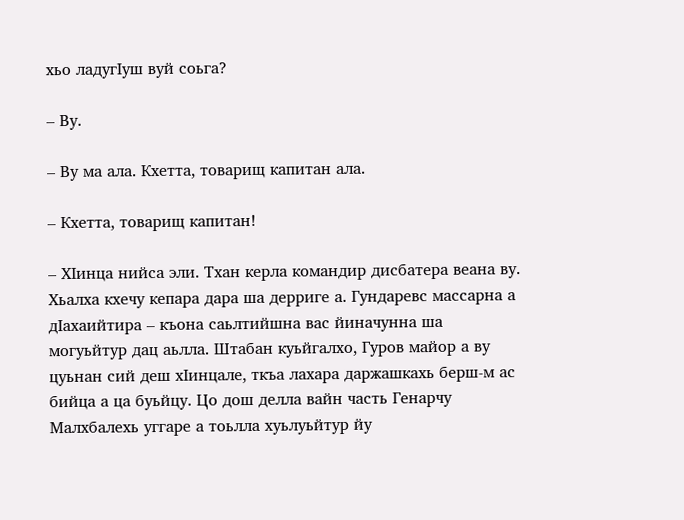хьо ладугIуш вуй соьга?

– Ву.

– Ву ма ала. Кхетта, товарищ капитан ала.

– Кхетта, товарищ капитан!

– ХIинца нийса эли. Тхан керла командир дисбатера веана ву. Хьалха кхечу кепара дара ша дерриге а. Гундаревс массарна а дIахаийтира – къона саьлтийшна вас йиначунна ша могуьйтур дац аьлла. Штабан куьйгалхо, Гуров майор а ву цуьнан сий деш хIинцале, ткъа лахара даржашкахь берш-м ас бийца а ца буьйцу. Цо дош делла вайн часть Генарчу Малхбалехь уггаре а тоьлла хуьлуьйтур йу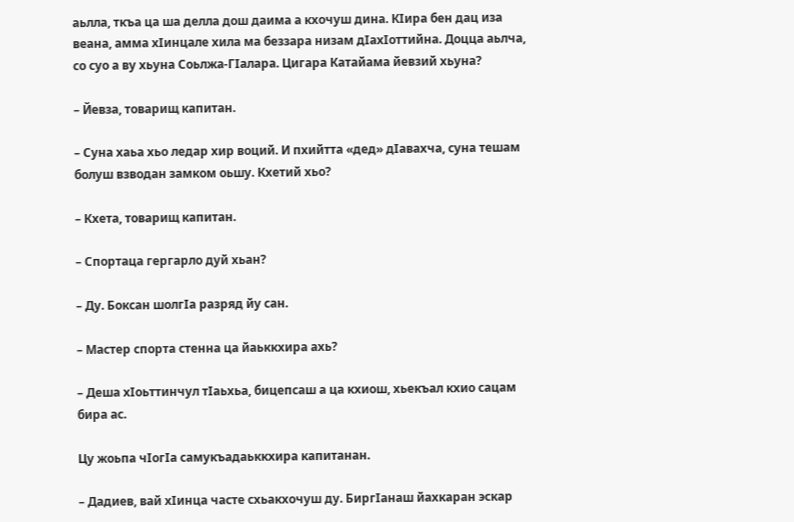аьлла, ткъа ца ша делла дош даима а кхочуш дина. КIира бен дац иза веана, амма хIинцале хила ма беззара низам дIахIоттийна. Доцца аьлча, со суо а ву хьуна Соьлжа-ГIалара. Цигара Катайама йевзий хьуна?

– Йевза, товарищ капитан.

– Суна хаьа хьо ледар хир воций. И пхийтта «дед» дIавахча, суна тешам болуш взводан замком оьшу. Кхетий хьо?

– Кхета, товарищ капитан.

– Спортаца гергарло дуй хьан?

– Ду. Боксан шолгIа разряд йу сан.

– Мастер спорта стенна ца йаьккхира ахь?

– Деша хIоьттинчул тIаьхьа, бицепсаш а ца кхиош, хьекъал кхио сацам бира ас.

Цу жоьпа чIогIа самукъадаьккхира капитанан.

– Дадиев, вай хIинца часте схьакхочуш ду. БиргIанаш йахкаран эскар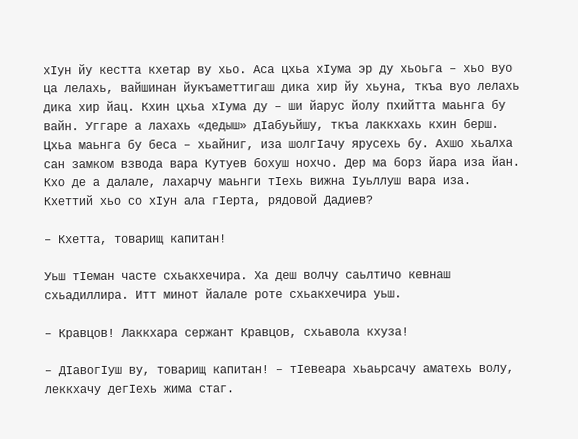хIун йу кестта кхетар ву хьо. Аса цхьа хIума эр ду хьоьга – хьо вуо ца лелахь, вайшинан йукъаметтигаш дика хир йу хьуна, ткъа вуо лелахь дика хир йац. Кхин цхьа хIума ду – ши йарус йолу пхийтта маьнга бу вайн. Уггаре а лахахь «дедыш» дIабуьйшу, ткъа лаккхахь кхин берш. Цхьа маьнга бу беса – хьайниг, иза шолгIачу ярусехь бу. Ахшо хьалха сан замком взвода вара Кутуев бохуш нохчо. Дер ма борз йара иза йан. Кхо де а далале, лахарчу маьнги тIехь вижна Iуьллуш вара иза. Кхеттий хьо со хIун ала гIерта, рядовой Дадиев?

– Кхетта, товарищ капитан!

Уьш тIеман часте схьакхечира. Ха деш волчу саьлтичо кевнаш схьадиллира. Итт минот йалале роте схьакхечира уьш.

– Кравцов! Лаккхара сержант Кравцов, схьавола кхуза!

– ДIавогIуш ву, товарищ капитан! – тIевеара хьаьрсачу аматехь волу, леккхачу дегIехь жима стаг.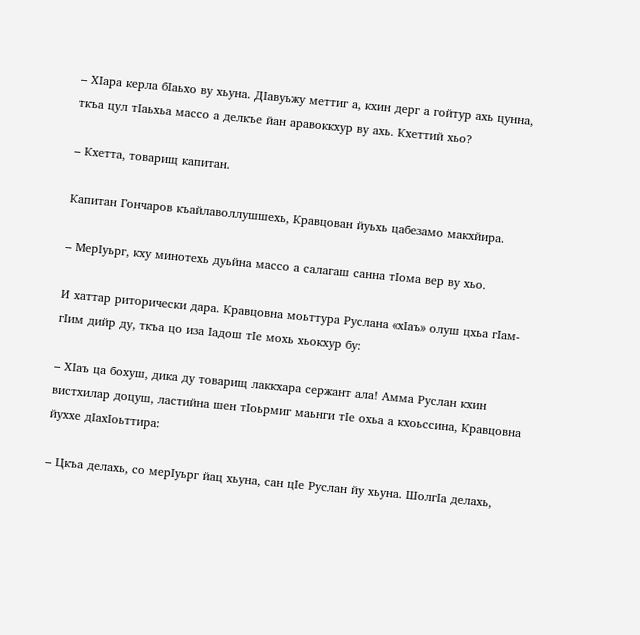– ХIара керла бIаьхо ву хьуна. ДIавуьжу меттиг а, кхин дерг а гойтур ахь цунна, ткъа цул тIаьхьа массо а делкъе йан аравоккхур ву ахь. Кхеттий хьо?

– Кхетта, товарищ капитан.

Капитан Гончаров къайлаволлушшехь, Кравцован йуьхь цабезамо макхйира.

– МерIуьрг, кху минотехь дуьйна массо а салагаш санна тIома вер ву хьо.

И хаттар риторически дара. Кравцовна моьттура Руслана «хIаъ» олуш цхьа гIам-гIим дийр ду, ткъа цо иза Iадош тIе мохь хьокхур бу:

– ХIаъ ца бохуш, дика ду товарищ лаккхара сержант ала! Амма Руслан кхин вистхилар доцуш, ластийна шен тIоьрмиг маьнги тIе охьа а кхоьссина, Кравцовна йуххе дIахIоьттира:

– Цкъа делахь, со мерIуьрг йац хьуна, сан цIе Руслан йу хьуна. ШолгIа делахь,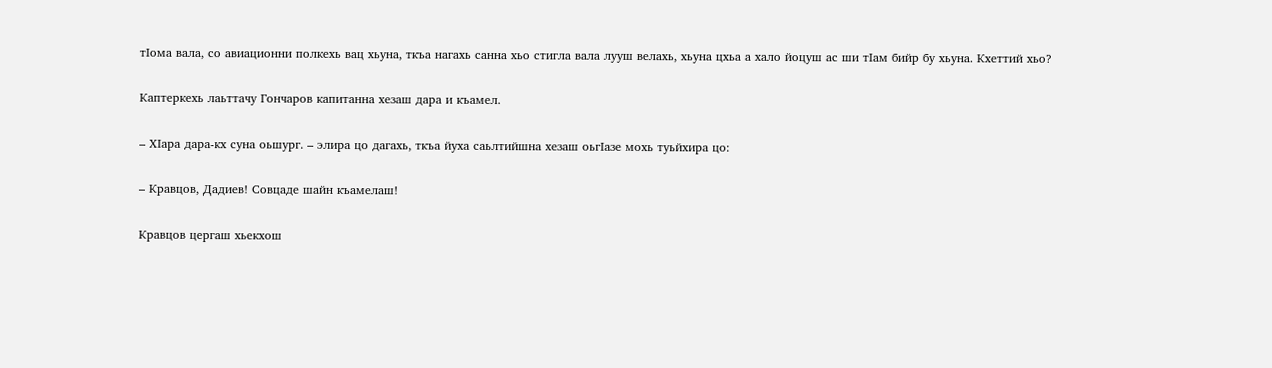тIома вала, со авиационни полкехь вац хьуна, ткъа нагахь санна хьо стигла вала лууш велахь, хьуна цхьа а хало йоцуш ас ши тIам бийр бу хьуна. Кхеттий хьо?

Каптеркехь лаьттачу Гончаров капитанна хезаш дара и къамел.

– ХIара дара-кх суна оьшург. – элира цо дагахь, ткъа йуха саьлтийшна хезаш оьгIазе мохь туьйхира цо:

– Кравцов, Дадиев! Совцаде шайн къамелаш!

Кравцов цергаш хьекхош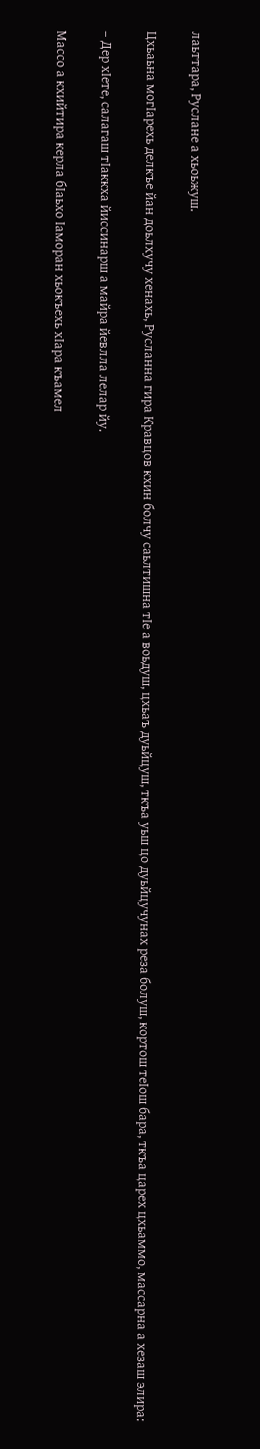лаьттара, Руслане а хьоьжуш.

Цхьаьна могIарехь делкъе йан доьлхучу хенахь, Русланна гира Кравцов кхин болчу саьлтишна тIе а воьдуш, цхьаъ дуьйцуш, ткъа уьш цо дуьйцучунах реза болуш, кортош теIош бара, ткъа царех цхьаммо, массарна а хезаш элира:

– Дер хIете, салагаш тIаккха йиссинарш а майра йевлла лелар йу.

Массо а кхийтира керла бIаьхо Iаморан хьокъехь хIара къамел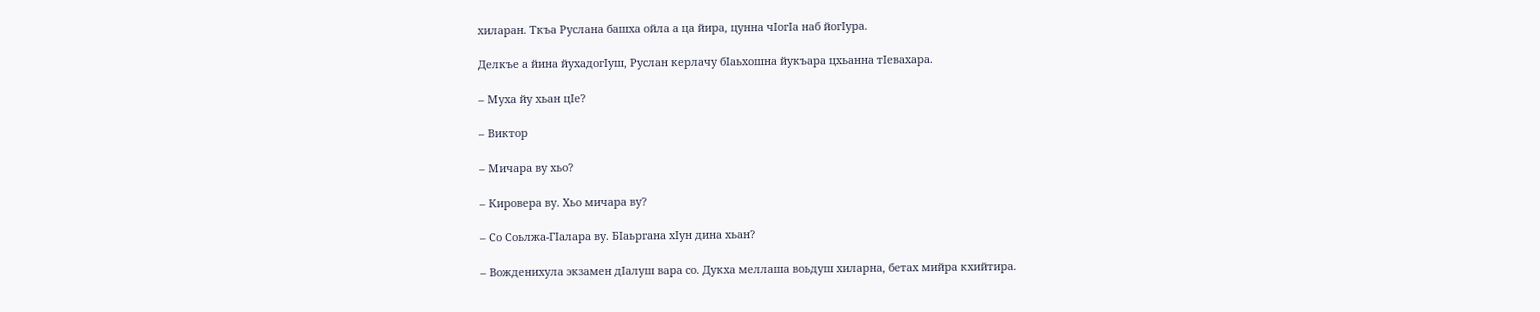хиларан. Ткъа Руслана башха ойла а ца йира, цунна чIогIа наб йогIура.

Делкъе а йина йухадогIуш, Руслан керлачу бIаьхошна йукъара цхьанна тIевахара.

– Муха йу хьан цIе?

– Виктор

– Мичара ву хьо?

– Кировера ву. Хьо мичара ву?

– Со Соьлжа-ГIалара ву. БIаьргана хIун дина хьан?

– Вожденихула экзамен дIалуш вара со. Дукха меллаша воьдуш хиларна, бетах мийра кхийтира.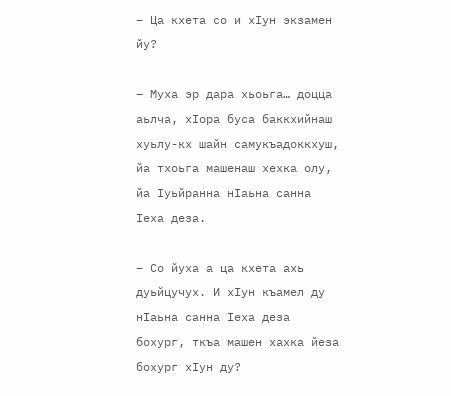– Ца кхета со и хIун экзамен йу?

– Муха эр дара хьоьга… доцца аьлча, хIора буса баккхийнаш хуьлу-кх шайн самукъадоккхуш, йа тхоьга машенаш хехка олу, йа Iуьйранна нIаьна санна Iеха деза.

– Со йуха а ца кхета ахь дуьйцучух. И хIун къамел ду нIаьна санна Iеха деза бохург, ткъа машен хахка йеза бохург хIун ду?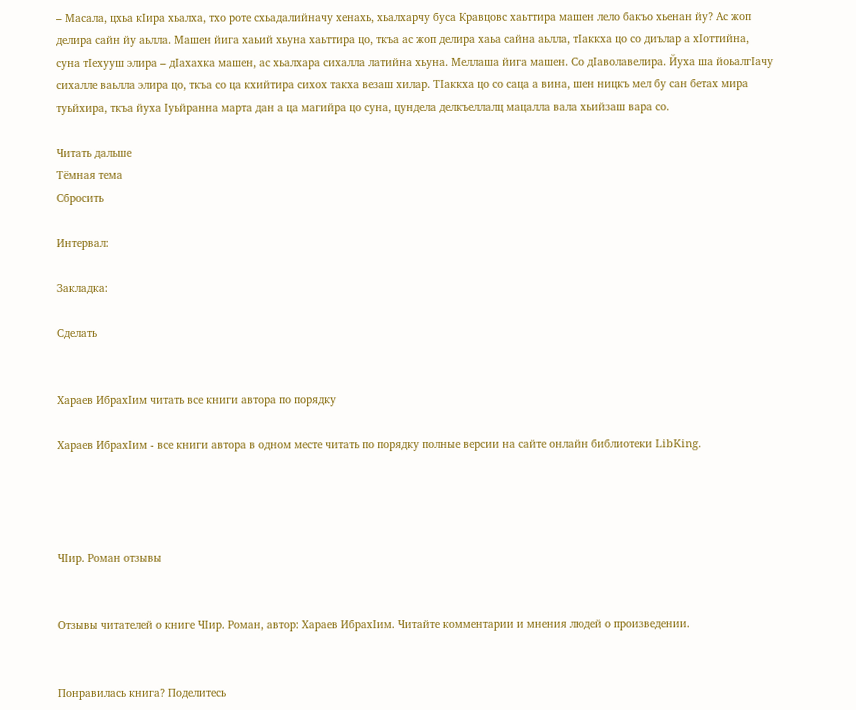– Масала, цхьа кIира хьалха, тхо роте схьадалийначу хенахь, хьалхарчу буса Кравцовс хаьттира машен лело бакъо хьенан йу? Ас жоп делира сайн йу аьлла. Машен йига хаьий хьуна хаьттира цо, ткъа ас жоп делира хаьа сайна аьлла, тIаккха цо со диълар а хIоттийна, суна тIехууш элира – дIахахка машен, ас хьалхара сихалла латийна хьуна. Меллаша йига машен. Со дIаволавелира. Йуха ша йоьалгIачу сихалле ваьлла элира цо, ткъа со ца кхийтира сихох такха везаш хилар. ТIаккха цо со саца а вина, шен ницкъ мел бу сан бетах мира туьйхира, ткъа йуха Iуьйранна марта дан а ца магийра цо суна, цундела делкъеллалц мацалла вала хьийзаш вара со.

Читать дальше
Тёмная тема
Сбросить

Интервал:

Закладка:

Сделать


Хараев ИбрахIим читать все книги автора по порядку

Хараев ИбрахIим - все книги автора в одном месте читать по порядку полные версии на сайте онлайн библиотеки LibKing.




ЧIир. Роман отзывы


Отзывы читателей о книге ЧIир. Роман, автор: Хараев ИбрахIим. Читайте комментарии и мнения людей о произведении.


Понравилась книга? Поделитесь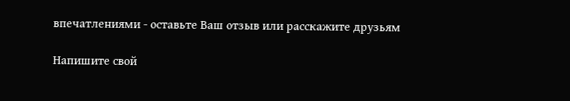впечатлениями - оставьте Ваш отзыв или расскажите друзьям

Напишите свой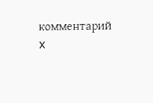комментарий
x